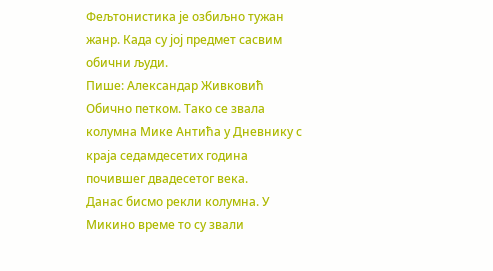Фељтонистика је озбиљно тужан жанр. Када су јој предмет сасвим обични људи.
Пише: Александар Живковић
Обично петком. Тако се звала колумна Мике Антића у Дневнику с краја седамдесетих година почившег двадесетог века.
Данас бисмо рекли колумна. У Микино време то су звали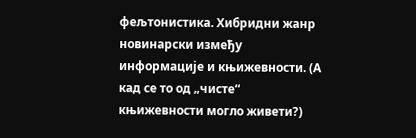фељтонистика. Хибридни жанр новинарски између информације и књижевности. (А кад се то од „чисте“ књижевности могло живети?)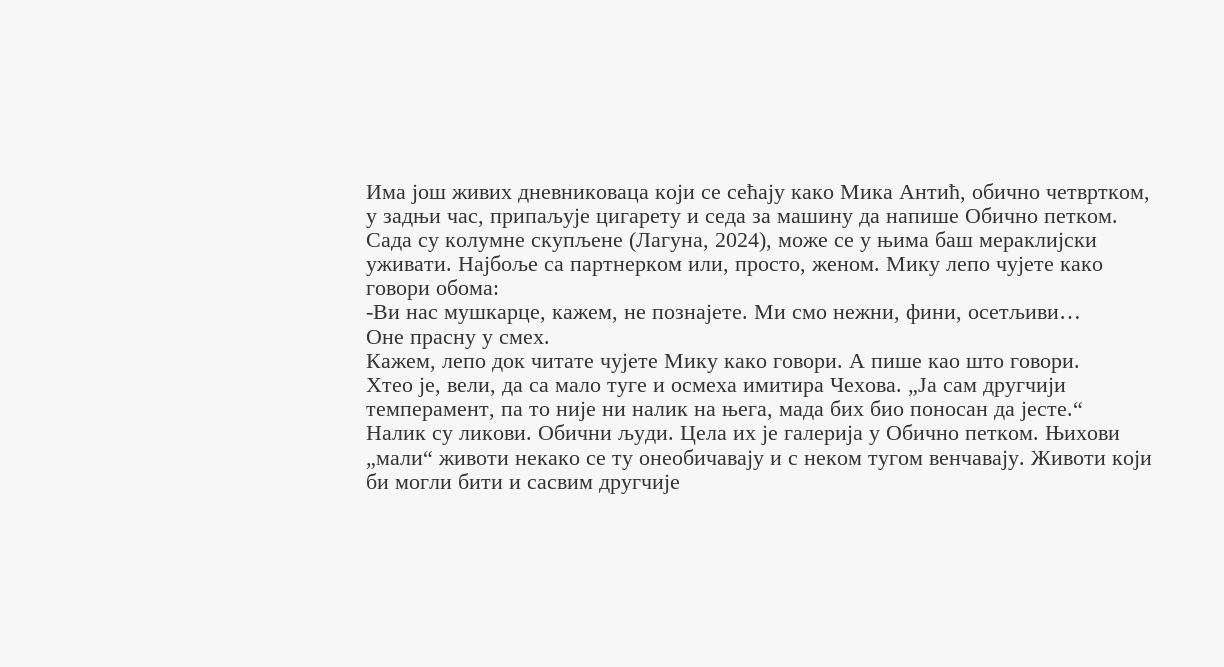Има још живих дневниковаца који се сећају како Мика Антић, обично четвртком, у задњи час, припаљује цигарету и седа за машину да напише Обично петком.
Сада су колумне скупљене (Лагуна, 2024), може се у њима баш мераклијски уживати. Најбоље са партнерком или, просто, женом. Мику лепо чујете како говори обома:
-Ви нас мушкарце, кажем, не познајете. Ми смо нежни, фини, осетљиви…
Оне прасну у смех.
Кажем, лепо док читате чујете Мику како говори. А пише као што говори.
Хтео је, вели, да са мало туге и осмеха имитира Чехова. „Ја сам другчији темперамент, па то није ни налик на њега, мада бих био поносан да јесте.“
Налик су ликови. Обични људи. Цела их је галерија у Обично петком. Њихови „мали“ животи некако се ту онеобичавају и с неком тугом венчавају. Животи који би могли бити и сасвим другчије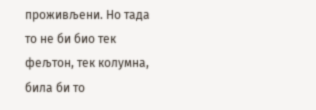проживљени. Но тада то не би био тек фељтон, тек колумна, била би то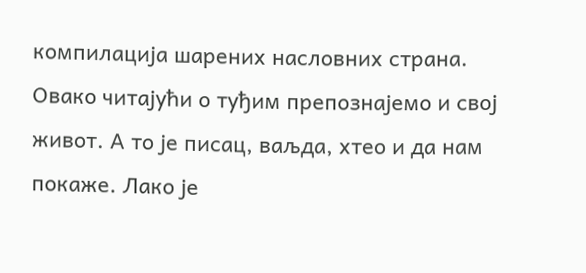компилација шарених насловних страна.
Овако читајући о туђим препознајемо и свој живот. А то је писац, ваљда, хтео и да нам покаже. Лако је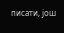писати, још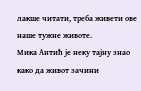лакше читати, треба живети ове наше тужне животе.
Мика Антић је неку тајну знао како да живот зачини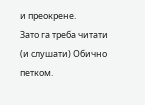и преокрене.
Зато га треба читати (и слушати) Обично петком.